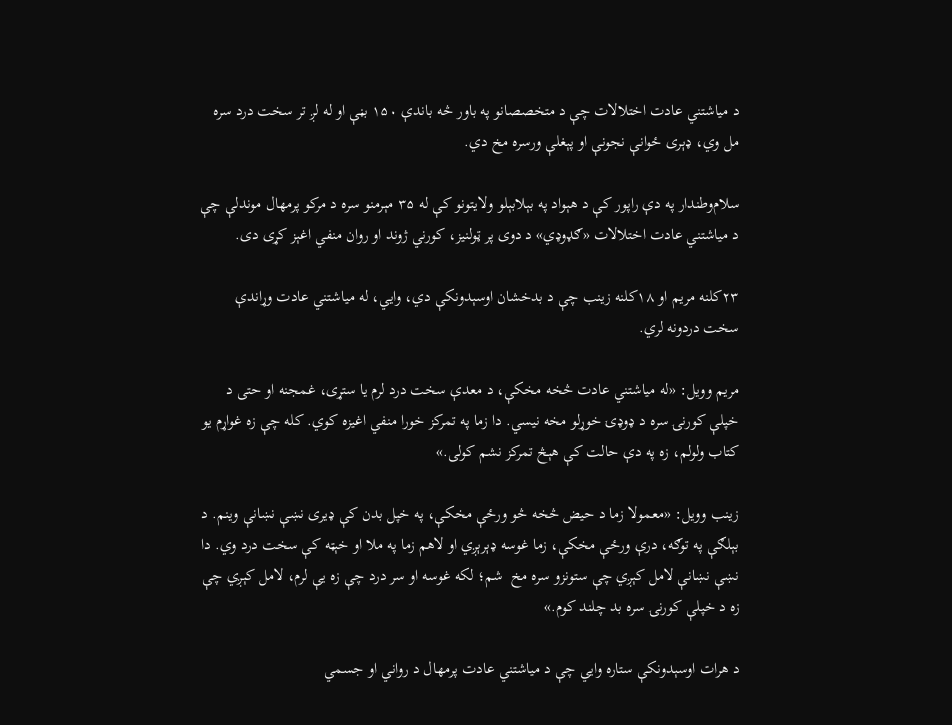د میاشتني عادت اختلالات چې د متخصصانو په باور څه باندې ۱۵۰ بڼې او له لږ تر سخت درد سره مل وي، ډېری ځوانې نجونې او پېغلې ورسره مخ دي.

سلام‌وطندار په دې راپور کې د هېواد په بېلابېلو ولایتونو کې له ۳۵ مېرمنو سره د مرکو پرمهال موندلې چې د میاشتني عادت اختلالات «ګډوډي» د دوی پر ټولنیز، کورني ژوند او روان منفي اغېز کړی دی.

۲۳کلنه مریم او ۱۸کلنه زینب چې د بدخشان اوسېدونکې دي، وايي، له میاشتني عادت وړاندې سخت دردونه لري.

مریم وویل: «له میاشتني عادت څخه مخکې، د معدې سخت درد لرم یا ستړی، غمجنه او حتی د خپلې کورنۍ سره د ډوډۍ خوړلو مخه نیسي. دا زما په تمرکز خورا منفي اغیزه کوي. کله چې زه غواړم یو کتاب ولولم، زه په دې حالت کې هېڅ تمرکز نشم کولی.»

زینب وویل: «معمولا زما د حیض څخه څو ورځې مخکې، په خپل بدن کې ډیری نښې نښانې وینم. د بېلګې په توګه، درې ورځې مخکې، زما غوسه ډېرېږي او لاهم زما په ملا او خېټه کې سخت درد وي. دا نښې نښانې لامل کېږي چې ستونزو سره مخ  شم؛ لکه غوسه او سر درد چې زه یې لرم، لامل کېږي چې زه د خپلې کورنۍ سره بد چلند کوم.»

د هرات اوسېدونکې ستاره وايي چې د میاشتني عادت پرمهال د رواني او جسمي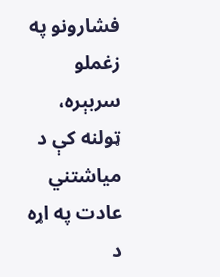فشارونو په زغملو سربېره، ټولنه کې د میاشتني عادت په اړه د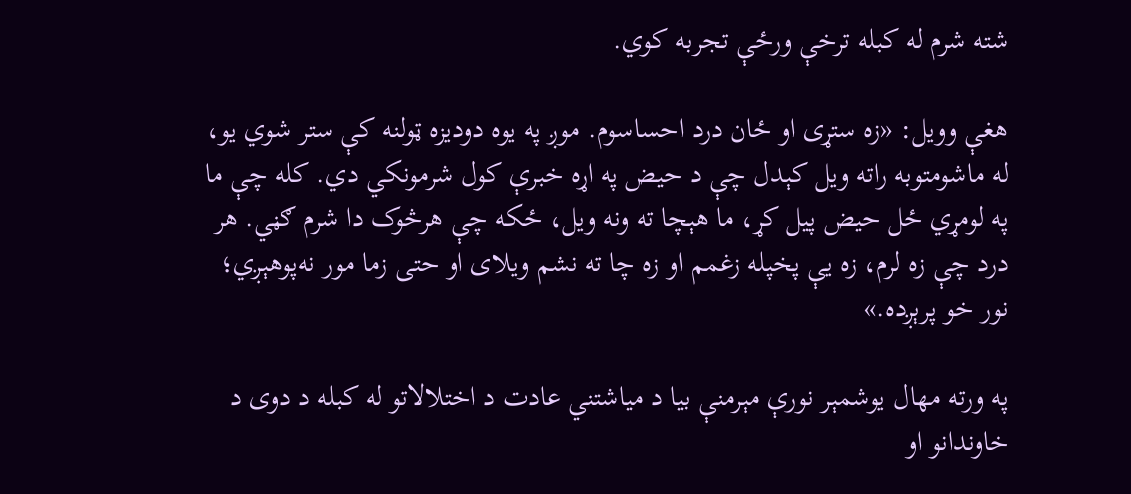شته شرم له کبله ترخې ورځې تجربه کوي.

هغې وویل: «زه ستړی او ځان درد احساسوم. موږ په یوه دودیزه ټولنه کې ستر شوي یو، له ماشومتوبه راته ویل کېدل چې د حیض په اړه خبرې کول شرمونکي دي. کله چې ما په لومړي ځل حیض پیل کړ، ما هېچا ته ونه ویل، ځکه چې هرڅوک دا شرم ګڼي. هر درد چې زه لرم، زه یې پخپله زغمم او زه چا ته نشم ویلای او حتی زما مور نه‌پوهېږي؛ نور خو پرېږده.»

په ورته مهال یوشمېر نورې مېرمنې بیا د میاشتني عادت د اختلالاتو له کبله د دوی د خاوندانو او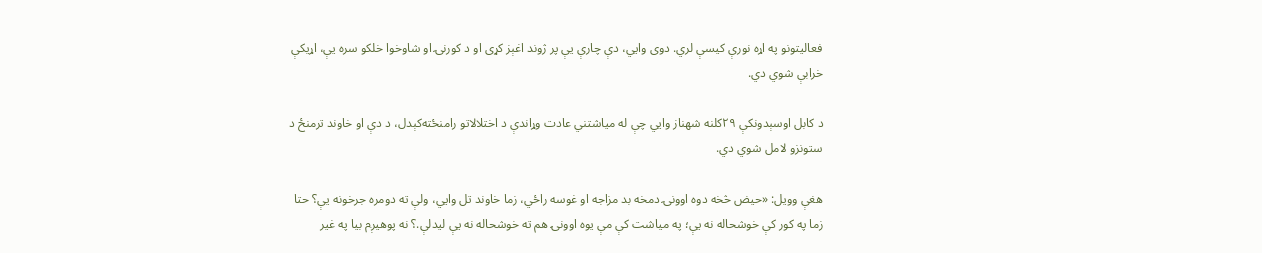فعالیتونو په اړه نورې کیسې لري. دوی وايي، دې چارې یې پر ژوند اغېز کړی او د کورنۍ او شاوخوا خلکو سره یې، اړیکې خرابې شوي دي.

د کابل اوسېدونکې ۲۹کلنه شهناز وايي چې له میاشتني عادت وړاندې د اختلالاتو رامنځته‌کېدل، د دې او خاوند ترمنځ د ستونزو لامل شوي دي.

هغې وویل: «حیض څخه دوه اوونۍ دمخه بد مزاجه او غوسه راځي، زما خاوند تل وايي، ولې ته دومره جرخونه یې؟ حتا زما په کور کې خوشحاله نه یې؛ په میاشت کې مې یوه اوونۍ هم ته خوشحاله نه یې لیدلې.؟ نه پوهیږم بیا په غیر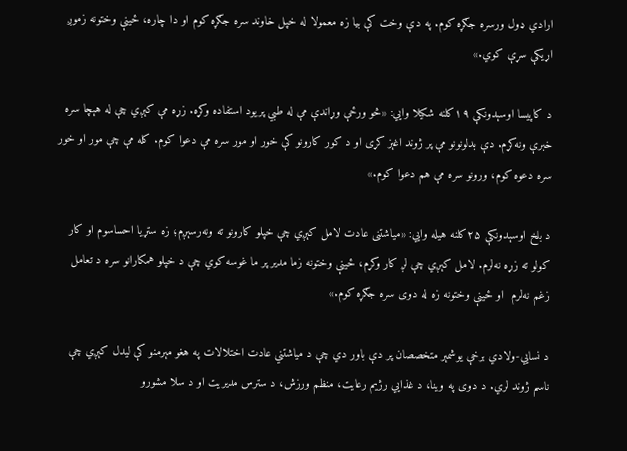ارادي ډول ورسره جګړه کوم. په دې وخت کې بیا زه معمولا له خپل خاوند سره جګړه کوم او دا چاره، ځینې وختونه زموږ اړیکې سړې کوي.»

د کاپیسا اوسېدونکې ۱۹کلنه شکیلا وايي: «څو ورځې وړاندې مې له طبي پریود استفاده وکړه. زړه مې کېږي چې له هېچا سره خبرې ونه‌کړم. دې بدلونونو مې پر ژوند اغېز کړی او د کور کارونو کې خور او مور سره مې دعوا کوم. کله مې چې مور او خور سره دعوه کوم، ورونو سره مې هم دعوا کوم.»

د بلخ اوسېدونکې ۲۵کلنه هیله وايي: «میاشتنی عادت لامل کېږي چې خپلو کارونو ته ونه‌رسېږم؛ زه ستړیا احساسوم او کار کولو ته زړه نه‌لرم. لامل کېږي چې لږ کار وکړم، ځینې وختونه زما مدیر پر ما غوسه کوي چې د خپلو همکارانو سره د تعامل زغم نه‌لرم  او ځینې وختونه زه له دوی سره جګړه کوم.»

د نسايي-ولادي برخې یوشمېر متخصصان پر دې باور دي چې د میاشتني عادت اختلالات په هغو مېرمنو کې لیدل کېږي چې ناسم ژوند لري. د دوی په وینا، د غذايي رژیم رعایت، منظم ورزش، د سترس مدیریت او د سلا مشورو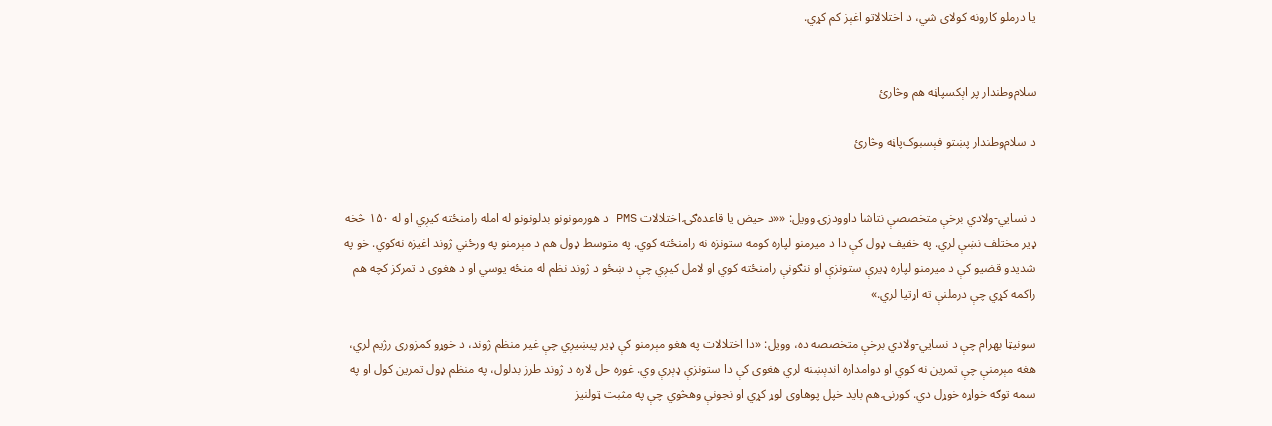یا درملو کارونه کولای شي، د اختلالاتو اغېز کم کړي.


سلام‌وطندار پر اېکسپاڼه هم وڅارئ

د سلام‌وطندار پښتو فېسبوک‌پاڼه وڅارئ


د نسايي-ولادي برخې متخصصې نتاشا داوودزۍ وویل: ««د حیض یا قاعده‌ګۍ اختلالات PMS د هورمونونو بدلونونو له امله رامنځته کیږي او له ۱۵۰ څخه ډیر مختلف نښې لري. په خفیف ډول کې دا د میرمنو لپاره کومه ستونزه نه رامنځته کوي. په متوسط ډول هم د مېرمنو په ورځني ژوند اغیزه نه‌کوي. خو په شدیدو قضیو کې د میرمنو لپاره ډیرې ستونزې او ننګونې رامنځته کوي او لامل کیږي چې د ښځو د ژوند نظم له منځه یوسي او د هغوی د تمرکز کچه هم راکمه کړي چې درملنې ته اړتیا لري.»

سونیټا بهرام چې د نسايي-ولادي برخې متخصصه ده، وویل: «دا اختلالات په هغو مېرمنو کې ډیر پیښیږي چې غیر منظم ژوند، د خوړو کمزوری رژیم لري، هغه مېرمنې چې تمرین نه کوي او دوامداره اندېښنه لري هغوی کې دا ستونزې ډېرې وي. غوره حل لاره د ژوند طرز بدلول، په منظم ډول تمرین کول او په سمه توګه خواړه خوړل دي. کورنۍ هم باید خپل پوهاوی لوړ کړي او نجونې وهڅوي چې په مثبت ټولنیز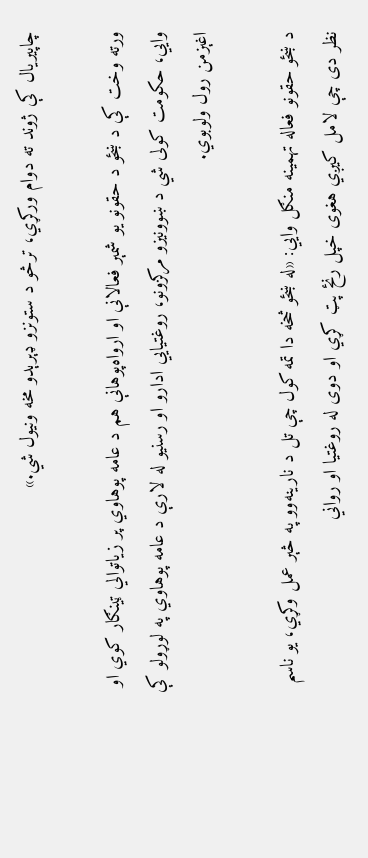چاپیریال کې ژوند ته دوام ورکړي، ترڅو د ستونزو ډېرېدو مخه ونیول شي.»

ورته وخت کې د ښځو د حقونو یو شمېر فعالانې او ارواه‌پوهانې هم د عامه پوهاوي پر زیاتوالي ټینګار کوي او وايي، حکومت کولی شي د ښوونیزو مرکزونو، روغتیايي ادارو او رسنیو له لارې د عامه پوهاوي په لوړولو کې اغېزمن رول ولوبوي.

د ښځو حقونو فعاله تهمینه منګل وايي: «له ښځو څخه دا تمه کول چې تل د نارینه‌وو په څېر عمل وکړي، یو ناسم نظر دی چې لامل کیږي هغوی خپل رنځ پټ کړي او دوی له روغتیا او رواني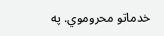خدماتو محروموي. په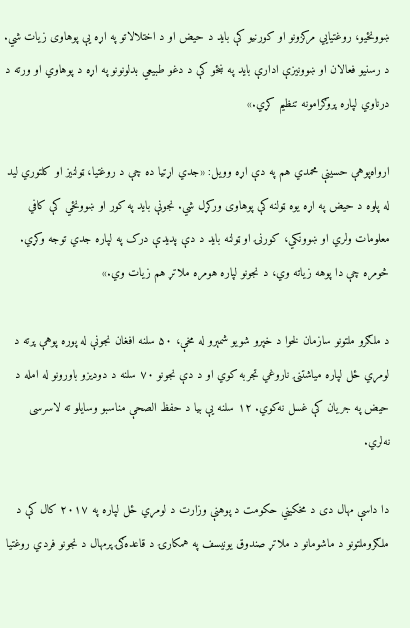ښوونځیو، روغتیايي مرکزونو او کورنیو کې باید د حیض او د اختلالاتو په اړه یې پوهاوی زیات شي. د رسنیو فعالان او ښوونیزې ادارې باید په ښځو کې د دغو طبیعي بدلونونو په اړه د پوهاوي او ورته د درناوي لپاره پروګرامونه تنظیم کړي.»

ارواه‌پوهې حسینې محمدي هم په دې اړه وویل: «جدي اړتیا ده چې د روغتیا، ټولنیز او کلتوري لید له پلوه د حیض په اړه یوه ټولنه کې پوهاوی ورکړل شي. نجونې باید په کور او ښوونځي کې کافي معلومات ولري او ښوونکي، کورنۍ او ټولنه باید د دې پدیدې درک په لپاره جدي توجه وکړي. څومره چې دا پوهه زیاته وي، د نجونو لپاره هومره ملاتړ هم زیات وي.»

د ملګرو ملتونو سازمان لخوا د خپرو شویو شمېرو له مخې، ۵۰ سلنه افغان نجونې له پوره پوهې پرته د لومړي ځل لپاره میاشتنۍ ناروغي تجربه کوي او د دې نجونو ۷۰ سلنه د دودیزو باورونو له امله د حیض په جریان کې غسل نه‌کوي. ۱۲ سلنه یې بیا د حفظ الصحې مناسبو وسایلو ته لاسرسی نه‌لري.

دا داسې مهال دی د مخکیني حکومت د پوهنې وزارت د لومړي ځل لپاره په ۲۰۱۷ کال کې د ملګروملتونو د ماشومانو د ملاتړ صندوق یونیسف په همکارۍ د قاعده‌ګۍ پرمهال د نجونو فردي روغتیا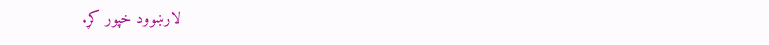لارښوود خپور کړ.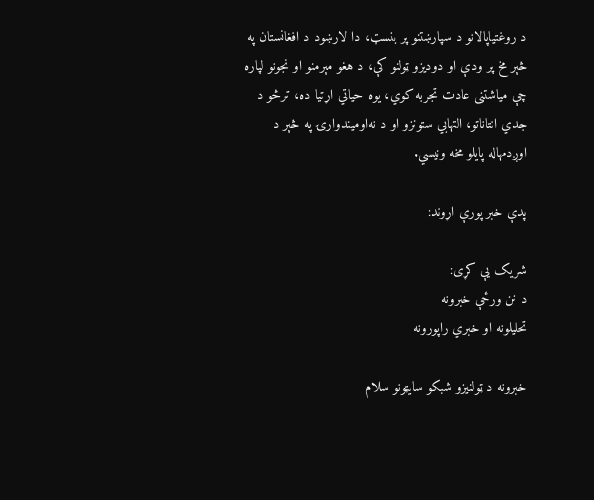د روغتیاپالانو د سپارښتنو پر بنسټ، دا لارښود د افغانستان په څېر مخ پر ودې او دودیزو ټولنو کې، د هغو مېرمنو او نجونو لپاره چې میاشتنی عادت تجربه کوي، یوه حیاتي اړتیا ده، ترڅو د جدي انتاناتو، التهابي ستونزو او د نه‌اومیندوارۍ په څېر د اوږدمهاله پایلو مخه ونیسي.

پدې خبر پورې اړوند:

شریک یې کړی:
د نن ورځې خبرونه
تحلیلونه او خبري راپورونه

خبرونه د ټولنیزو شبکو سایټونو سلام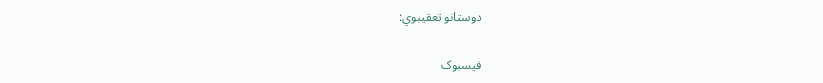دوستانو تعقیبوي:

فیسبوک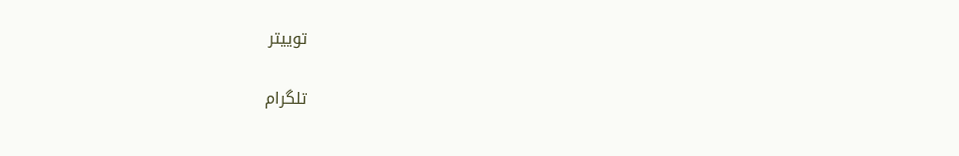توییتر

تلگرام